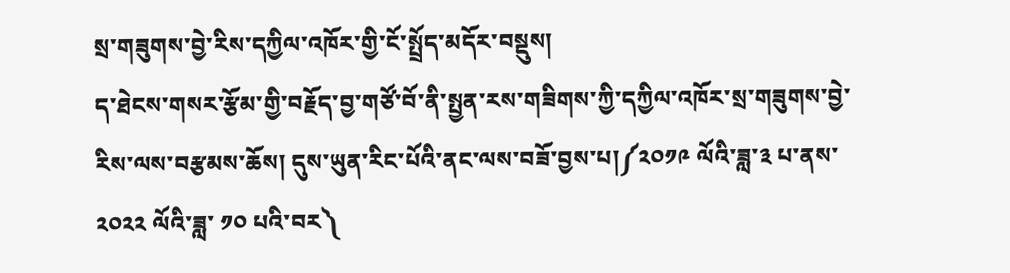སྲ་གཟུགས་བྱེ་རིས་དཀྱིལ་འཁོར་གྱི་ངོ་སྤྲོད་མདོར་བསྡུས།
ད་ཐེངས་གསར་རྩོམ་གྱི་བརྗོད་བྱ་གཙོ་བོ་ནི་སྤྱན་རས་གཟིགས་ཀྱི་དཀྱིལ་འཁོར་སྲ་གཟུགས་བྱེ་རིས་ལས་བརྩམས་ཆོས། དུས་ཡུན་རིང་པོའི་ནང་ལས་བཟོ་བྱས་པ།༼༢༠༡༩ ལོའི་ཟླ་༣ པ་ནས་༢༠༢༢ ལོའི་ཟླ་ ༡༠ པའི་བར༽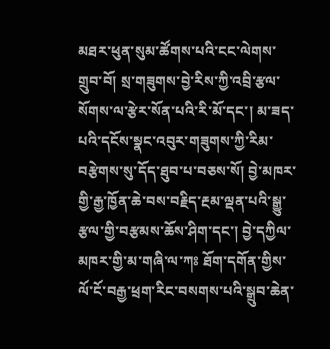མཐར་ཕུན་སུམ་ཚོགས་པའི་ངང་ལེགས་གྲུབ་བོ། སྲ་གཟུགས་བྱེ་རིས་ཀྱི་འབྲི་རྩལ་སོགས་ལ་རྩེར་སོན་པའི་རི་མོ་དང་། མ་ཟད་པའི་དངོས་སྣང་འབུར་གཟུགས་ཀྱི་རིམ་བརྩེགས་སུ་དོད་ཐུབ་པ་བཅས་སོ། བྱེ་མཁར་གྱི་རྒྱ་ཁྱོན་ཆེ་བས་བརྗིད་རྔམ་ལྡན་པའི་སྒྱུ་རྩལ་གྱི་བརྩམས་ཆོས་ཤིག་དང་། བྱེ་དཀྱིལ་མཁར་གྱི་མ་གཞི་ལ་ཀཿ ཐོག་དགོན་གྱིས་ལོ་ངོ་བརྒྱ་ཕྲག་རིང་བསགས་པའི་སྒྲུབ་ཆེན་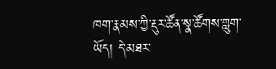ཁག་རྣམས་ཀྱི་རྡུར་ཚོན་སྣ་ཚོགས་གླུག་ཡོད། དེ་མཐར་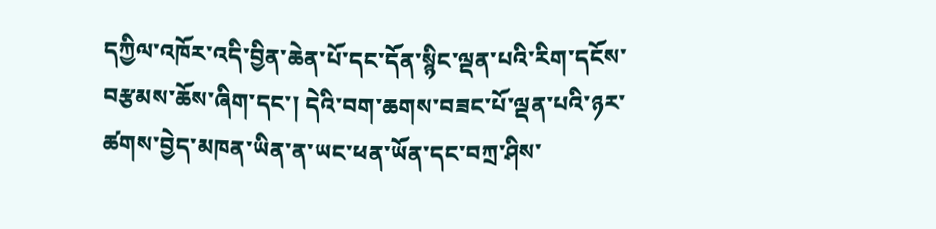དཀྱིལ་འཁོར་འདི་བྱིན་ཆེན་པོ་དང་དོན་སྙིང་ལྡན་པའི་རིག་དངོས་བརྩམས་ཆོས་ཞིག་དང་། དེའི་བག་ཆགས་བཟང་པོ་ལྡན་པའི་ཉར་ཚགས་བྱེད་མཁན་ཡིན་ན་ཡང་ཕན་ཡོན་དང་བཀྲ་ཤིས་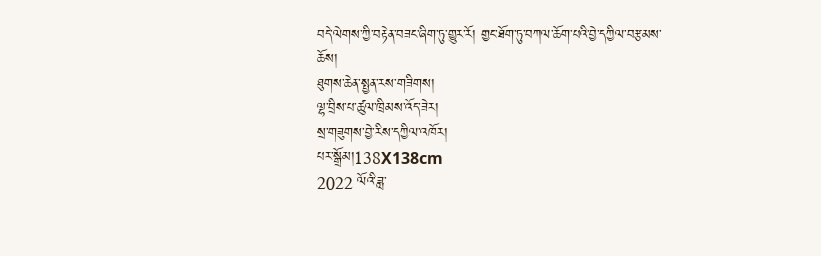བདེ་ལེགས་ཀྱི་བརྟེན་བཟང་ཞིག་ཏུ་གྱུར་རོ། གྱང་ཐོག་ཏུ་བཀལ་ཆོག་པའི་བྱེ་དཀྱིལ་བརྩམས་ཆོས།
ཐུགས་ཆེན་སྤྱན་རས་གཟིགས།
ལྷ་བྲིས་པ་ཚུལ་ཁྲིམས་འོད་ཟེར།
སྲ་གཟུགས་བྱེ་རིས་དཀྱིལ་འཁོར།
པར་སྒྲོམ།138X138cm
2022 ལོའི་ཟླ་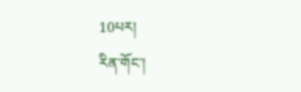10པར།
རིན་གོང་།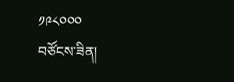༡༩༨༠༠༠
བཙོངས་ཟིན།